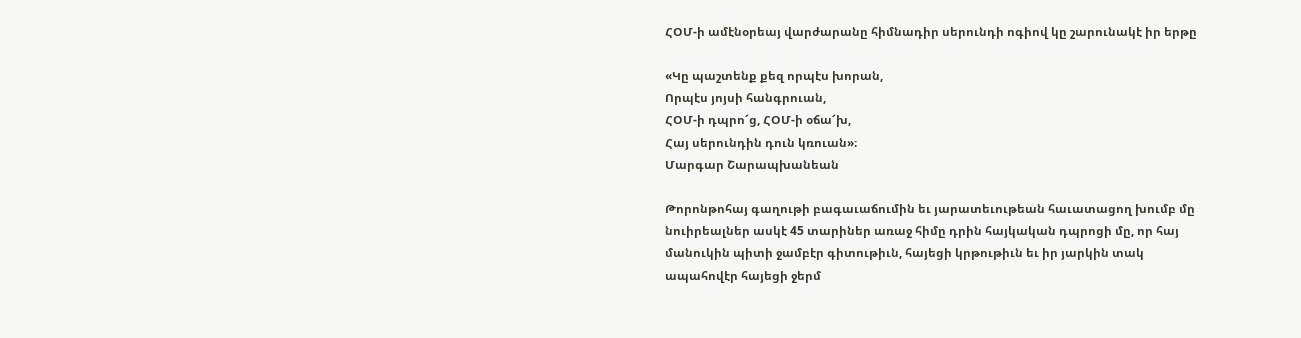ՀՕՄ-ի ամէնօրեայ վարժարանը հիմնադիր սերունդի ոգիով կը շարունակէ իր երթը

«Կը պաշտենք քեզ որպէս խորան,
Որպէս յոյսի հանգրուան,
ՀՕՄ-ի դպրո՜ց, ՀՕՄ-ի օճա՜խ,
Հայ սերունդին դուն կռուան»։
Մարգար Շարապխանեան

Թորոնթոհայ գաղութի բագաւաճումին եւ յարատեւութեան հաւատացող խումբ մը նուիրեալներ ասկէ 45 տարիներ առաջ հիմը դրին հայկական դպրոցի մը, որ հայ մանուկին պիտի ջամբէր գիտութիւն, հայեցի կրթութիւն եւ իր յարկին տակ ապահովէր հայեցի ջերմ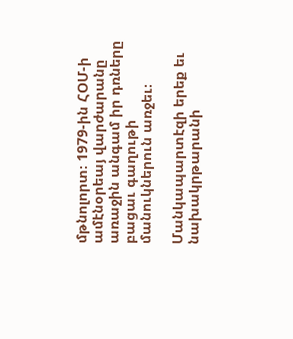մթնոլորտ։ 1979-ին ՀՕՄ-ի ամէնօրեայ վարժարանը առաջին անգամ իր դռները բացաւ գաղութի մանուկներուն առջեւ։

Մանկապարտէզի երեք եւ նախակրթարանի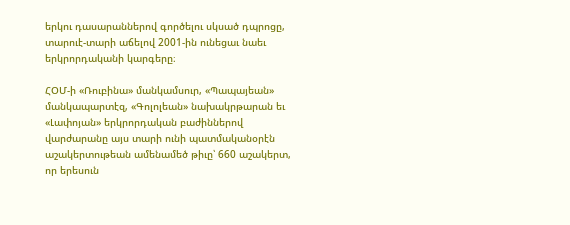երկու դասարաններով գործելու սկսած դպրոցը, տարուէ-տարի աճելով 2001-ին ունեցաւ նաեւ երկրորդականի կարգերը։

ՀՕՄ-ի «Ռուբինա» մանկամսուր, «Պապայեան» մանկապարտէզ, «Գոլոլեան» նախակրթարան եւ «Լափոյան» երկրորդական բաժիններով վարժարանը այս տարի ունի պատմականօրէն աշակերտութեան ամենամեծ թիւը՝ 660 աշակերտ, որ երեսուն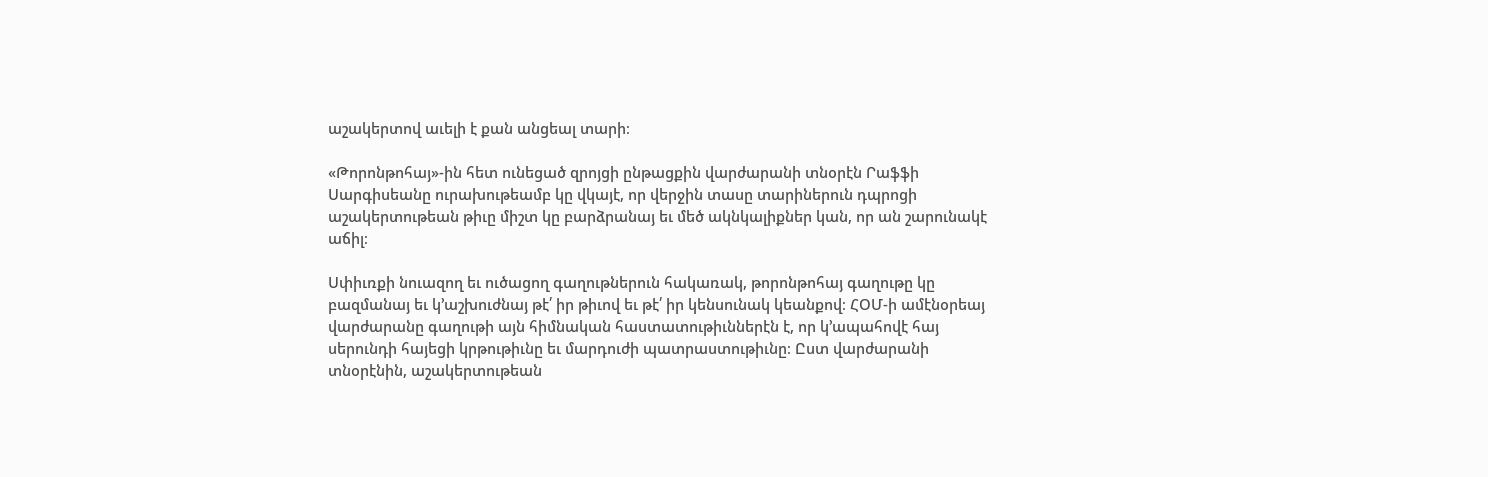աշակերտով աւելի է քան անցեալ տարի։

«Թորոնթոհայ»-ին հետ ունեցած զրոյցի ընթացքին վարժարանի տնօրէն Րաֆֆի Սարգիսեանը ուրախութեամբ կը վկայէ, որ վերջին տասը տարիներուն դպրոցի աշակերտութեան թիւը միշտ կը բարձրանայ եւ մեծ ակնկալիքներ կան, որ ան շարունակէ աճիլ։

Սփիւռքի նուազող եւ ուծացող գաղութներուն հակառակ, թորոնթոհայ գաղութը կը բազմանայ եւ կ’աշխուժնայ թէ՛ իր թիւով եւ թէ՛ իր կենսունակ կեանքով։ ՀՕՄ-ի ամէնօրեայ վարժարանը գաղութի այն հիմնական հաստատութիւններէն է, որ կ’ապահովէ հայ սերունդի հայեցի կրթութիւնը եւ մարդուժի պատրաստութիւնը։ Ըստ վարժարանի տնօրէնին, աշակերտութեան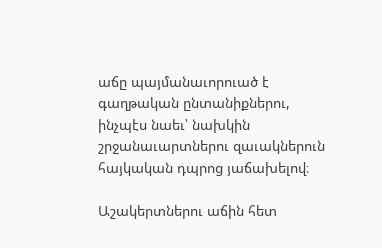աճը պայմանաւորուած է գաղթական ընտանիքներու, ինչպէս նաեւ՝ նախկին շրջանաւարտներու զաւակներուն հայկական դպրոց յաճախելով։

Աշակերտներու աճին հետ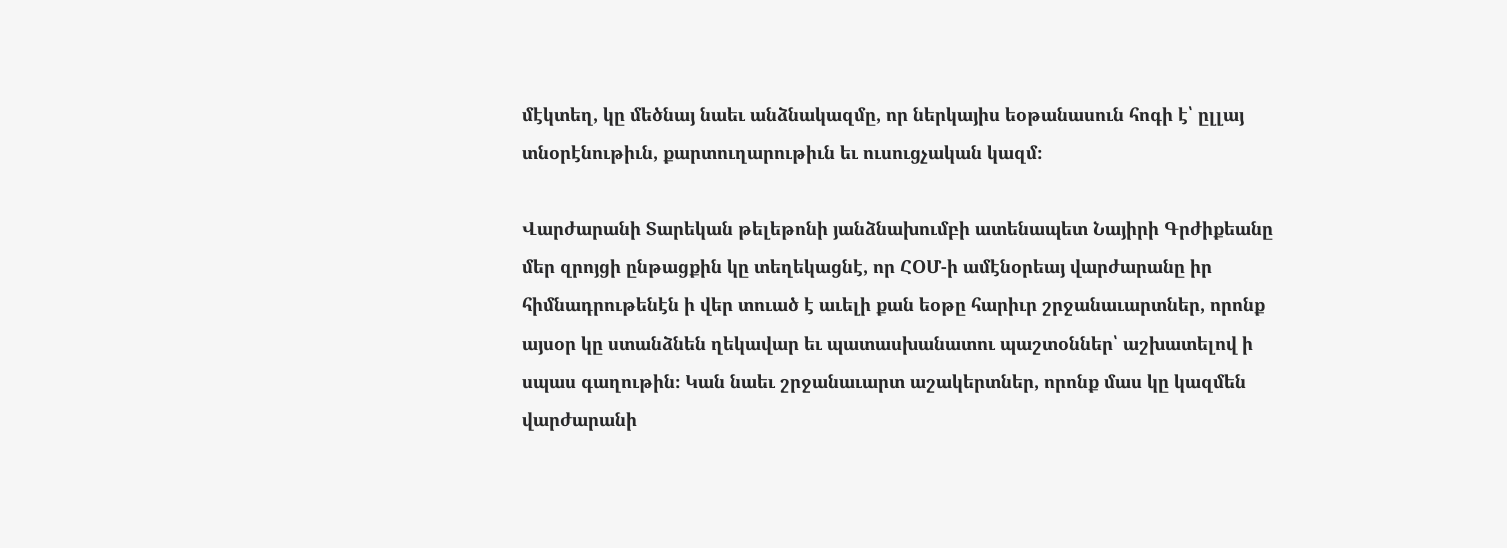մէկտեղ, կը մեծնայ նաեւ անձնակազմը, որ ներկայիս եօթանասուն հոգի է՝ ըլլայ տնօրէնութիւն, քարտուղարութիւն եւ ուսուցչական կազմ։

Վարժարանի Տարեկան թելեթոնի յանձնախումբի ատենապետ Նայիրի Գրժիքեանը մեր զրոյցի ընթացքին կը տեղեկացնէ, որ ՀՕՄ-ի ամէնօրեայ վարժարանը իր հիմնադրութենէն ի վեր տուած է աւելի քան եօթը հարիւր շրջանաւարտներ, որոնք այսօր կը ստանձնեն ղեկավար եւ պատասխանատու պաշտօններ՝ աշխատելով ի սպաս գաղութին։ Կան նաեւ շրջանաւարտ աշակերտներ, որոնք մաս կը կազմեն վարժարանի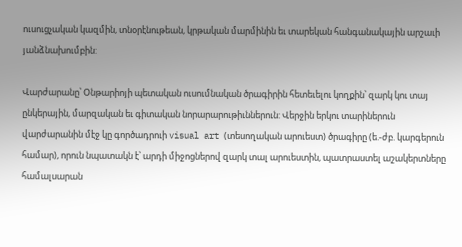ուսուցչական կազմին, տնօրէնութեան, կրթական մարմինին եւ տարեկան հանգանակային արշաւի յանձնախումբին:

Վարժարանը՝ Օնթարիոյի պետական ուսումնական ծրագիրին հետեւելու կողքին՝ զարկ կու տայ ընկերային, մարզական եւ գիտական նորարարութիւններուն: Վերջին երկու տարիներուն վարժարանին մէջ կը գործադրուի visual art (տեսողական արուեստ) ծրագիրը (ե.-ժբ. կարգերուն համար), որուն նպատակն է՝ արդի միջոցներով զարկ տալ արուեստին, պատրաստել աշակերտները համալսարան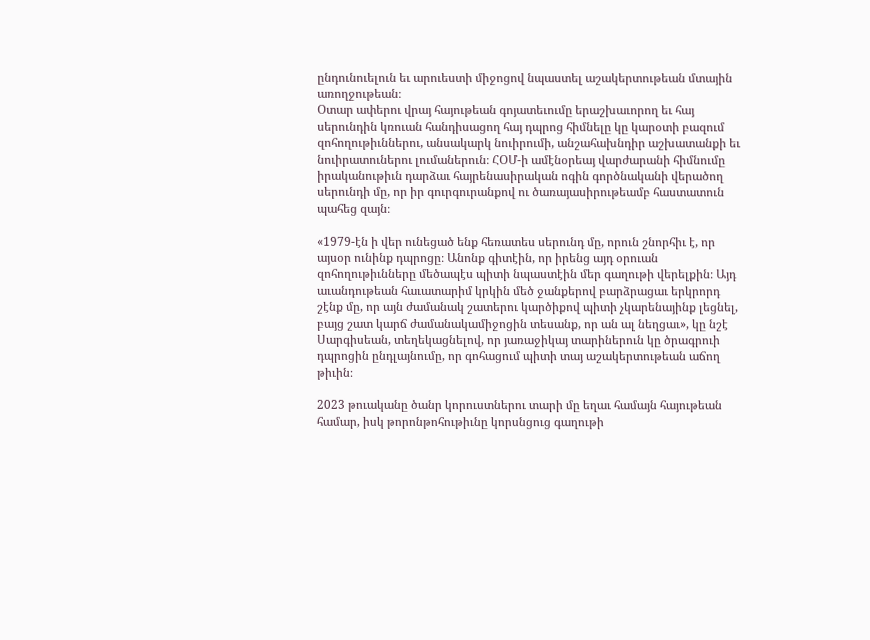ընդունուելուն եւ արուեստի միջոցով նպաստել աշակերտութեան մտային առողջութեան։
Օտար ափերու վրայ հայութեան գոյատեւումը երաշխաւորող եւ հայ սերունդին կռուան հանդիսացող հայ դպրոց հիմնելը կը կարօտի բազում զոհողութիւններու, անսակարկ նուիրումի, անշահախնդիր աշխատանքի եւ նուիրատուներու լումաներուն։ ՀՕՄ-ի ամէնօրեայ վարժարանի հիմնումը իրականութիւն դարձաւ հայրենասիրական ոգին գործնականի վերածող սերունդի մը, որ իր գուրգուրանքով ու ծառայասիրութեամբ հաստատուն պահեց զայն։

«1979-էն ի վեր ունեցած ենք հեռատես սերունդ մը, որուն շնորհիւ է, որ այսօր ունինք դպրոցը։ Անոնք գիտէին, որ իրենց այդ օրուան զոհողութիւնները մեծապէս պիտի նպաստէին մեր գաղութի վերելքին։ Այդ աւանդութեան հաւատարիմ կրկին մեծ ջանքերով բարձրացաւ երկրորդ շէնք մը, որ այն ժամանակ շատերու կարծիքով պիտի չկարենայինք լեցնել, բայց շատ կարճ ժամանակամիջոցին տեսանք, որ ան ալ նեղցաւ», կը նշէ Սարգիսեան, տեղեկացնելով, որ յառաջիկայ տարիներուն կը ծրագրուի դպրոցին ընդլայնումը, որ գոհացում պիտի տայ աշակերտութեան աճող թիւին։

2023 թուականը ծանր կորուստներու տարի մը եղաւ համայն հայութեան համար, իսկ թորոնթոհութիւնը կորսնցուց գաղութի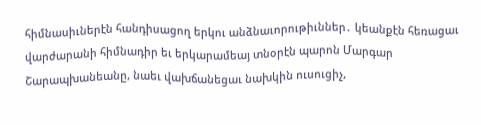հիմնասիւներէն հանդիսացող երկու անձնաւորութիւններ․ կեանքէն հեռացաւ վարժարանի հիմնադիր եւ երկարամեայ տնօրէն պարոն Մարգար Շարապխանեանը, նաեւ վախճանեցաւ նախկին ուսուցիչ,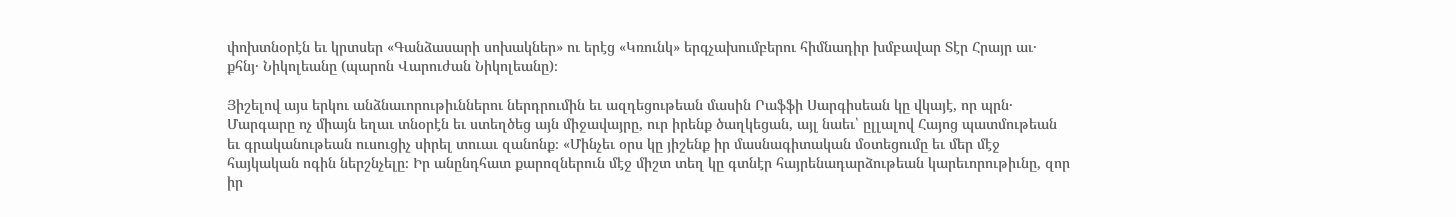փոխտնօրէն եւ կրտսեր «Գանձասարի սոխակներ» ու երէց «Կռունկ» երգչախումբերու հիմնադիր խմբավար Տէր Հրայր աւ․ քհնյ․ Նիկոլեանը (պարոն Վարուժան Նիկոլեանը)։

Յիշելով այս երկու անձնաւորութիւններու ներդրումին եւ ազդեցութեան մասին Րաֆֆի Սարգիսեան կը վկայէ, որ պրն․ Մարգարը ոչ միայն եղաւ տնօրէն եւ ստեղծեց այն միջավայրը, ուր իրենք ծաղկեցան, այլ նաեւ՝ ըլլալով Հայոց պատմութեան եւ գրականութեան ուսուցիչ սիրել տուաւ զանոնք։ «Մինչեւ օրս կը յիշենք իր մասնագիտական մօտեցումը եւ մեր մէջ հայկական ոգին ներշնչելը։ Իր անընդհատ քարոզներուն մէջ միշտ տեղ կը գտնէր հայրենադարձութեան կարեւորութիւնը, զոր իր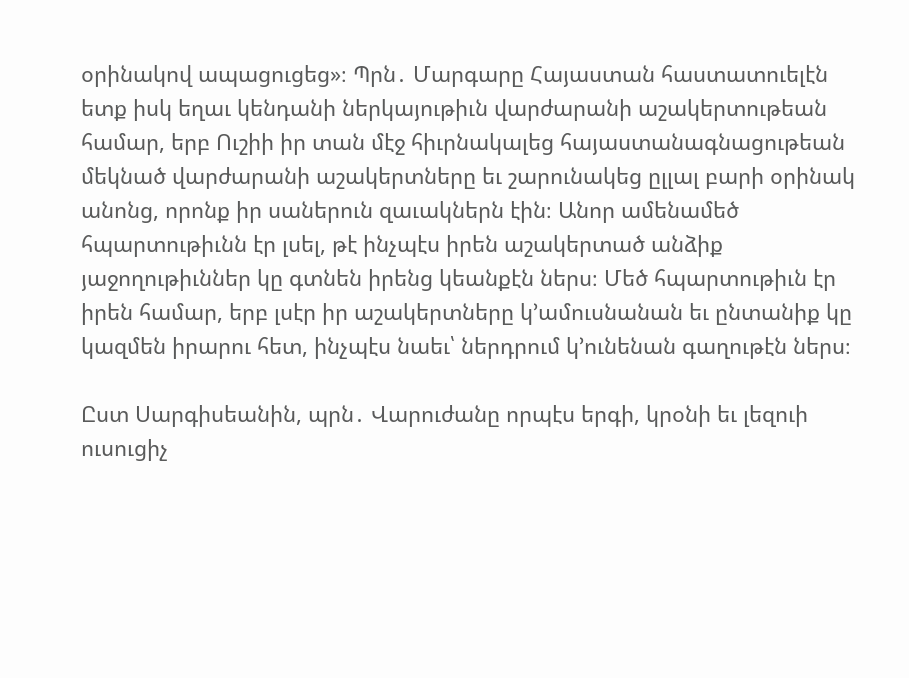օրինակով ապացուցեց»։ Պրն․ Մարգարը Հայաստան հաստատուելէն ետք իսկ եղաւ կենդանի ներկայութիւն վարժարանի աշակերտութեան համար, երբ Ուշիի իր տան մէջ հիւրնակալեց հայաստանագնացութեան մեկնած վարժարանի աշակերտները եւ շարունակեց ըլլալ բարի օրինակ անոնց, որոնք իր սաներուն զաւակներն էին։ Անոր ամենամեծ հպարտութիւնն էր լսել, թէ ինչպէս իրեն աշակերտած անձիք յաջողութիւններ կը գտնեն իրենց կեանքէն ներս։ Մեծ հպարտութիւն էր իրեն համար, երբ լսէր իր աշակերտները կ’ամուսնանան եւ ընտանիք կը կազմեն իրարու հետ, ինչպէս նաեւ՝ ներդրում կ’ունենան գաղութէն ներս։

Ըստ Սարգիսեանին, պրն․ Վարուժանը որպէս երգի, կրօնի եւ լեզուի ուսուցիչ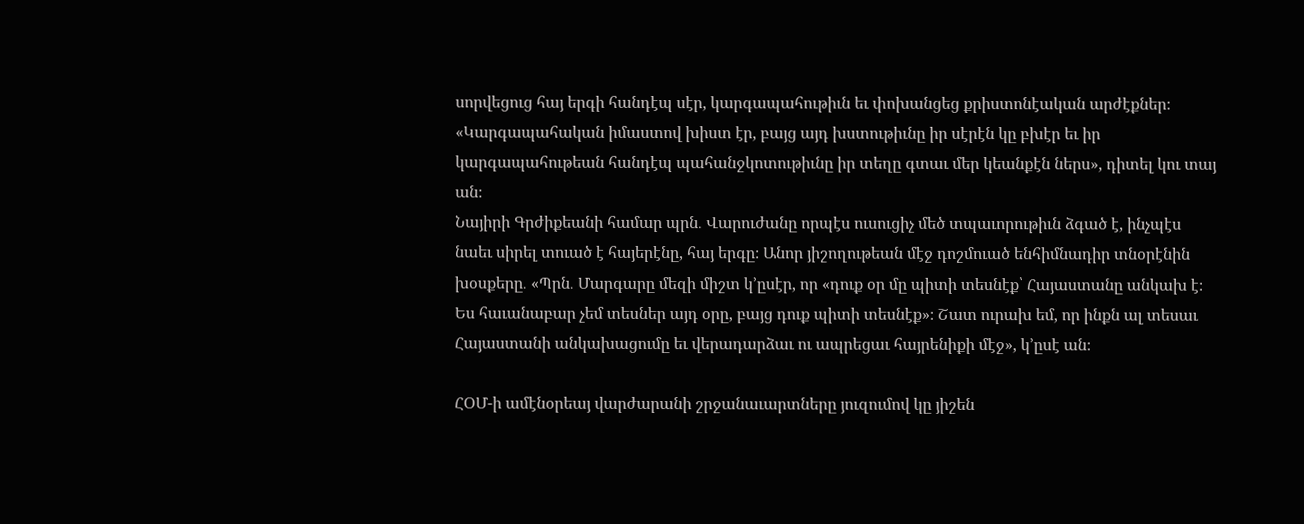սորվեցուց հայ երգի հանդէպ սէր, կարգապահութիւն եւ փոխանցեց քրիստոնէական արժէքներ։ «Կարգապահական իմաստով խիստ էր, բայց այդ խստութիւնը իր սէրէն կը բխէր եւ իր կարգապահութեան հանդէպ պահանջկոտութիւնը իր տեղը գտաւ մեր կեանքէն ներս», դիտել կու տայ ան։
Նայիրի Գրժիքեանի համար պրն․ Վարուժանը որպէս ուսուցիչ մեծ տպաւորութիւն ձգած է, ինչպէս նաեւ սիրել տուած է հայերէնը, հայ երգը։ Անոր յիշողութեան մէջ դոշմուած ենհիմնադիր տնօրէնին խօսքերը․ «Պրն․ Մարգարը մեզի միշտ կ’ըսէր, որ «դուք օր մը պիտի տեսնէք՝ Հայաստանը անկախ է։ Ես հաւանաբար չեմ տեսներ այդ օրը, բայց դուք պիտի տեսնէք»։ Շատ ուրախ եմ, որ ինքն ալ տեսաւ Հայաստանի անկախացումը եւ վերադարձաւ ու ապրեցաւ հայրենիքի մէջ», կ’ըսէ ան։

ՀՕՄ-ի ամէնօրեայ վարժարանի շրջանաւարտները յուզումով կը յիշեն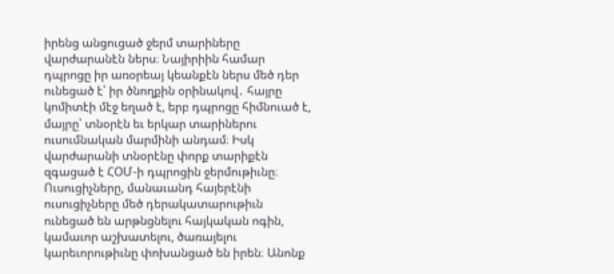իրենց անցուցած ջերմ տարիները վարժարանէն ներս։ Նայիրիին համար դպրոցը իր առօրեայ կեանքէն ներս մեծ դեր ունեցած է՝ իր ծնողքին օրինակով․ հայրը կոմիտէի մէջ եղած է, երբ դպրոցը հիմնուած է, մայրը՝ տնօրէն եւ երկար տարիներու ուսումնական մարմինի անդամ։ Իսկ վարժարանի տնօրէնը փորք տարիքէն զգացած է ՀՕՄ-ի դպրոցին ջերմութիւնը։ Ուսուցիչները, մանաւանդ հայերէնի ուսուցիչները մեծ դերակատարութիւն ունեցած են արթնցնելու հայկական ոգին, կամաւոր աշխատելու, ծառայելու կարեւորութիւնը փոխանցած են իրեն։ Անոնք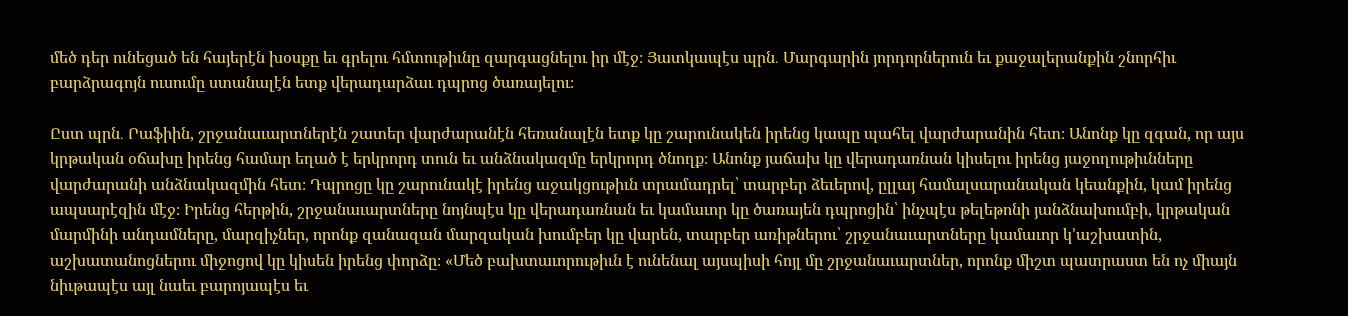մեծ դեր ունեցած են հայերէն խօսքը եւ գրելու հմտութիւնը զարգացնելու իր մէջ։ Յատկապէս պրն․ Մարգարին յորդորներուն եւ քաջալերանքին շնորհիւ բարձրագոյն ուսումը ստանալէն ետք վերադարձաւ դպրոց ծառայելու։

Ըստ պրն․ Րաֆիին, շրջանաւարտներէն շատեր վարժարանէն հեռանալէն ետք կը շարունակեն իրենց կապը պահել վարժարանին հետ։ Անոնք կը զգան, որ այս կրթական օճախը իրենց համար եղած է երկրորդ տուն եւ անձնակազմը երկրորդ ծնողք։ Անոնք յաճախ կը վերադառնան կիսելու իրենց յաջողութիւնները վարժարանի անձնակազմին հետ։ Դպրոցը կը շարունակէ իրենց աջակցութիւն տրամադրել՝ տարբեր ձեւերով, ըլլայ համալսարանական կեանքին, կամ իրենց ապսարէզին մէջ։ Իրենց հերթին, շրջանաւարտները նոյնպէս կը վերադառնան եւ կամաւոր կը ծառայեն դպրոցին՝ ինչպէս թելեթոնի յանձնախումբի, կրթական մարմինի անդամները, մարզիչներ, որոնք զանազան մարզական խումբեր կը վարեն, տարբեր առիթներու՝ շրջանաւարտները կամաւոր կ’աշխատին, աշխատանոցներու միջոցով կը կիսեն իրենց փորձը։ «Մեծ բախտաւորութիւն է ունենալ այսպիսի հոյլ մը շրջանաւարտներ, որոնք միշտ պատրաստ են ոչ միայն նիւթապէս այլ նաեւ բարոյապէս եւ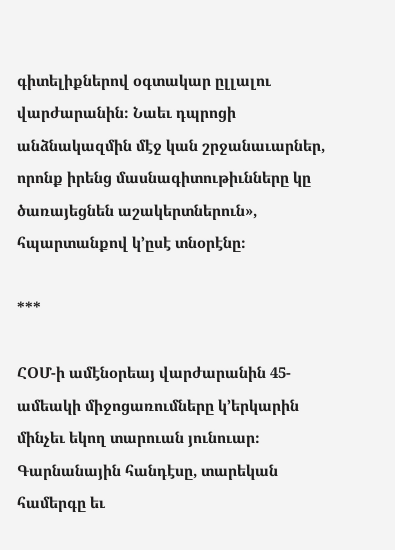գիտելիքներով օգտակար ըլլալու վարժարանին։ Նաեւ դպրոցի անձնակազմին մէջ կան շրջանաւարներ, որոնք իրենց մասնագիտութիւնները կը ծառայեցնեն աշակերտներուն», հպարտանքով կ’ըսէ տնօրէնը։

***

ՀՕՄ-ի ամէնօրեայ վարժարանին 45-ամեակի միջոցառումները կ’երկարին մինչեւ եկող տարուան յունուար։ Գարնանային հանդէսը, տարեկան համերգը եւ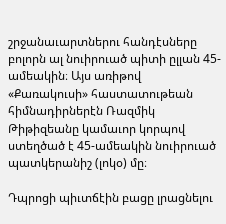շրջանաւարտներու հանդէսները բոլորն ալ նուիրուած պիտի ըլլան 45-ամեակին։ Այս առիթով «Քառակուսի» հաստատութեան հիմնադիրներէն Ռազմիկ Թիթիզեանը կամաւոր կորպով ստեղծած է 45-ամեակին նուիրուած պատկերանիշ (լոկօ) մը։

Դպրոցի պիւտճէին բացը լրացնելու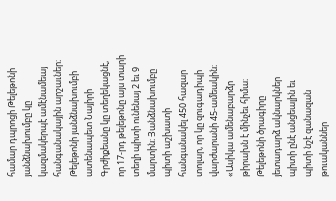համար դպրոցի Թելեթոնի յանձնախումբը կը կազմակերպէ ամէնամեայ հանգանակային արշաւներ։ Թելեթոնի յանձնախումբի ատենապետ Նայիրի Գրժիքեանը կը տեղեկացնէ, որ 17-րդ թելեթոնը այս տարի տեղի պիտի ունենայ 2 եւ 9 մարտին։ Յանձնախումբը պիտի աշխատի հանգանակել 450 հազար տոլար, որ կը զուգադիպի վարժարանի 45-ամեակին։ «Ասիկա ամենաբարձր թիրախն է մինչեւ հիմա։ Թելեթոնի ծրագիրը յետադարձ ակնարկներ պիտի ընէ անցեալին եւ պիտի նշէ զանազան թուականներ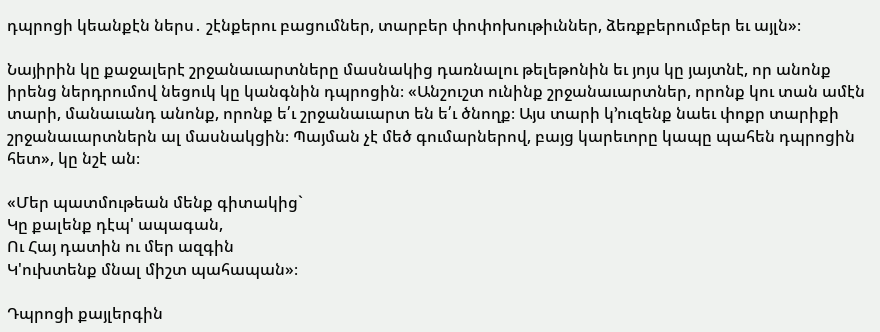դպրոցի կեանքէն ներս․ շէնքերու բացումներ, տարբեր փոփոխութիւններ, ձեռքբերումբեր եւ այլն»։

Նայիրին կը քաջալերէ շրջանաւարտները մասնակից դառնալու թելեթոնին եւ յոյս կը յայտնէ, որ անոնք իրենց ներդրումով նեցուկ կը կանգնին դպրոցին։ «Անշուշտ ունինք շրջանաւարտներ, որոնք կու տան ամէն տարի, մանաւանդ անոնք, որոնք ե՛ւ շրջանաւարտ են ե՛ւ ծնողք։ Այս տարի կ’ուզենք նաեւ փոքր տարիքի շրջանաւարտներն ալ մասնակցին։ Պայման չէ մեծ գումարներով, բայց կարեւորը կապը պահեն դպրոցին հետ», կը նշէ ան։

«Մեր պատմութեան մենք գիտակից`
Կը քալենք դէպ' ապագան,
Ու Հայ դատին ու մեր ազգին
Կ'ուխտենք մնալ միշտ պահապան»։

Դպրոցի քայլերգին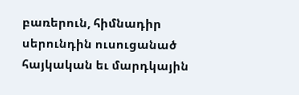բառերուն, հիմնադիր սերունդին ուսուցանած հայկական եւ մարդկային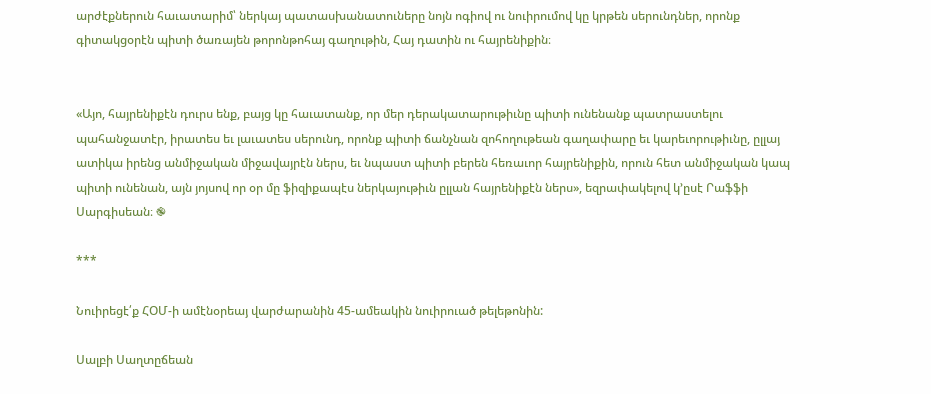արժէքներուն հաւատարիմ՝ ներկայ պատասխանատուները նոյն ոգիով ու նուիրումով կը կրթեն սերունդներ, որոնք գիտակցօրէն պիտի ծառայեն թորոնթոհայ գաղութին, Հայ դատին ու հայրենիքին։


«Այո, հայրենիքէն դուրս ենք, բայց կը հաւատանք, որ մեր դերակատարութիւնը պիտի ունենանք պատրաստելու պահանջատէր, իրատես եւ լաւատես սերունդ, որոնք պիտի ճանչնան զոհողութեան գաղափարը եւ կարեւորութիւնը, ըլլայ ատիկա իրենց անմիջական միջավայրէն ներս, եւ նպաստ պիտի բերեն հեռաւոր հայրենիքին, որուն հետ անմիջական կապ պիտի ունենան, այն յոյսով որ օր մը ֆիզիքապէս ներկայութիւն ըլլան հայրենիքէն ներս», եզրափակելով կ’ըսէ Րաֆֆի Սարգիսեան։ ֎

***

Նուիրեցէ՛ք ՀՕՄ-ի ամէնօրեայ վարժարանին 45-ամեակին նուիրուած թելեթոնին:

Սալբի Սաղտըճեան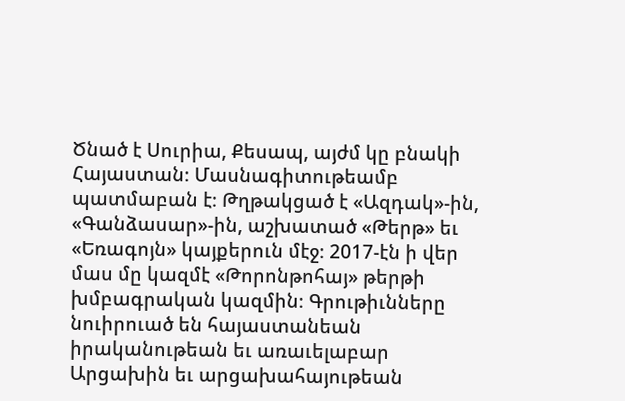Ծնած է Սուրիա, Քեսապ, այժմ կը բնակի Հայաստան։ Մասնագիտութեամբ պատմաբան է։ Թղթակցած է «Ազդակ»-ին, «Գանձասար»-ին, աշխատած «Թերթ» եւ «Եռագոյն» կայքերուն մէջ։ 2017-էն ի վեր մաս մը կազմէ «Թորոնթոհայ» թերթի խմբագրական կազմին։ Գրութիւնները նուիրուած են հայաստանեան իրականութեան եւ առաւելաբար Արցախին եւ արցախահայութեան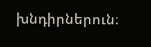խնդիրներուն։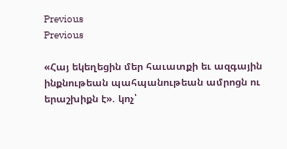Previous
Previous

«Հայ եկեղեցին մեր հաւատքի եւ ազգային ինքնութեան պահպանութեան ամրոցն ու երաշխիքն է». կոչ՝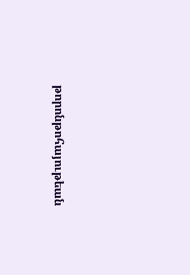թորոնթոհայութեան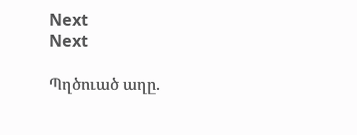Next
Next

Պղծուած աղը.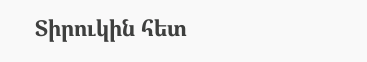Տիրուկին հետ